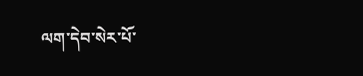ལག་དེབ་སེར་པོ་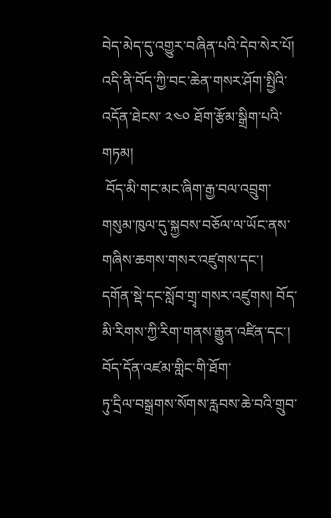བེད་མེད་དུ་འགྱུར་བཞིན་པའི་དེབ་སེར་པོ།
འདི་ནི་བོད་ཀྱི་བང་ཆེན་གསར་ཤོག་སྤྱིའི་འདོན་ཐེངས་ ༢༤༠ ཐོག་རྩོམ་སྒྲིག་པའི་གཏམ།
 བོད་མི་གང་མང་ཞིག་རྒྱ་བལ་འབྲུག་གསུམ་ཁུལ་དུ་སྐྱབས་བཅོལ་ལ་ཡོང་ནས་གཞིས་ཆགས་གསར་འཛུགས་དང་།
དགོན་སྡེ་དང་སློབ་གྲྭ་གསར་འཛུགས། བོད་མི་རིགས་ཀྱི་རིག་གནས་རྒྱུན་འཛིན་དང་། བོད་དོན་འཛམ་གླིང་གི་ཐོག་
ཏུ་དྲིལ་བསྒྲགས་སོགས་རླབས་ཆེ་བའི་གྲུབ་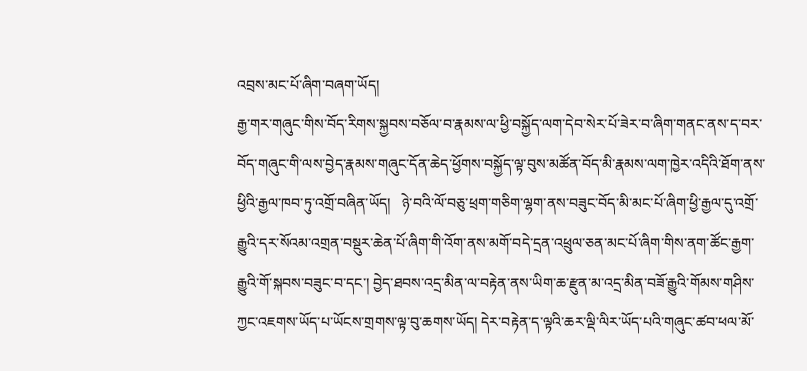འབྲས་མང་པོ་ཞིག་བཞག་ཡོད།
རྒྱ་གར་གཞུང་གིས་བོད་རིགས་སྐྱབས་བཅོལ་བ་རྣམས་ལ་ཕྱི་བསྐྱོད་ལག་དེབ་སེར་པོ་ཟེར་བ་ཞིག་གནང་ནས་ད་བར་
བོད་གཞུང་གི་ལས་བྱེད་རྣམས་གཞུང་དོན་ཆེད་ཕྱོགས་བསྐྱོད་ལྟ་བུས་མཚོན་བོད་མི་རྣམས་ལག་ཁྱེར་འདིའི་ཐོག་ནས་
ཕྱིའི་རྒྱལ་ཁབ་ཏུ་འགྲོ་བཞིན་ཡོད།   ཉེ་བའི་ལོ་བཅུ་ཕྲག་གཅིག་ལྷག་ནས་བཟུང་བོད་མི་མང་པོ་ཞིག་ཕྱི་རྒྱལ་དུ་འགྲོ་
རྒྱུའི་དར་སོའམ་འགྲན་བསྡུར་ཆེན་པོ་ཞིག་གི་འོག་ནས་མགོ་བདེ་དྲན་འཕྲུལ་ཅན་མང་པོ་ཞིག་གིས་ནག་ཚོང་རྒྱག་
རྒྱུའི་གོ་སྐབས་བཟུང་བ་དང་། བྱེད་ཐབས་འདྲ་མིན་ལ་བརྟེན་ནས་ཡིག་ཆ་རྫུན་མ་འདྲ་མིན་བཟོ་རྒྱུའི་གོམས་གཤིས་
ཀྱང་འཇགས་ཡོད་པ་ཡོངས་གྲགས་ལྟ་བུ་ཆགས་ཡོད། དེར་བརྟེན་ད་ལྟའི་ཆར་ལྡི་ལིར་ཡོད་པའི་གཞུང་ཚབ་ཕལ་མོ་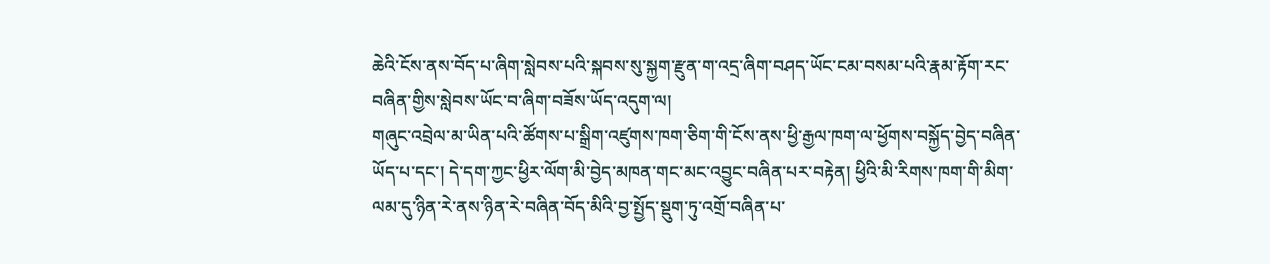ཆེའི་ངོས་ནས་བོད་པ་ཞིག་སླེབས་པའི་སྐབས་སུ་སྐྱག་རྫུན་ག་འདྲ་ཞིག་བཤད་ཡོང་ངམ་བསམ་པའི་རྣམ་རྟོག་རང་
བཞིན་གྱིས་སླེབས་ཡོང་བ་ཞིག་བཟོས་ཡོད་འདུག་ལ།
གཞུང་འབྲེལ་མ་ཡིན་པའི་ཚོགས་པ་སྒྲིག་འཛུགས་ཁག་ཅིག་གི་ངོས་ནས་ཕྱི་རྒྱལ་ཁག་ལ་ཕྱོགས་བསྐྱོད་བྱེད་བཞིན་
ཡོད་པ་དང་། དེ་དག་ཀྱང་ཕྱིར་ལོག་མི་བྱེད་མཁན་གང་མང་འབྱུང་བཞིན་པར་བརྟེན། ཕྱིའི་མི་རིགས་ཁག་གི་མིག་
ལམ་དུ་ཉིན་རེ་ནས་ཉིན་རེ་བཞིན་བོད་མིའི་བྱ་སྤྱོད་སྡུག་ཏུ་འགྲོ་བཞིན་པ་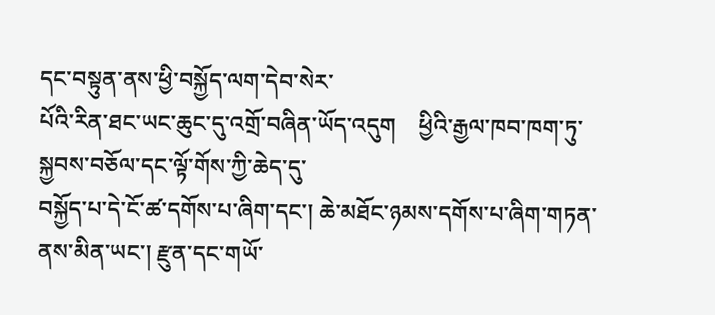དང་བསྟུན་ནས་ཕྱི་བསྐྱོད་ལག་དེབ་སེར་
པོའི་རིན་ཐང་ཡང་ཆུང་དུ་འགྲོ་བཞིན་ཡོད་འདུག    ཕྱིའི་རྒྱལ་ཁབ་ཁག་ཏུ་སྐྱབས་བཅོལ་དང་ལྟོ་གོས་ཀྱི་ཆེད་དུ་
བསྐྱོད་པ་དེ་ངོ་ཚ་དགོས་པ་ཞིག་དང་། ཆེ་མཐོང་ཉམས་དགོས་པ་ཞིག་གཏན་ནས་མིན་ཡང་། རྫུན་དང་གཡོ་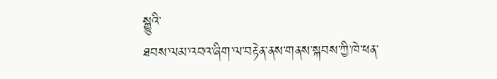སྒྱུའི་
ཐབས་ལམ་འབའ་ཞིག་ལ་བརྟེན་ནས་གནས་སྐབས་ཀྱི་ཁེ་ཕན་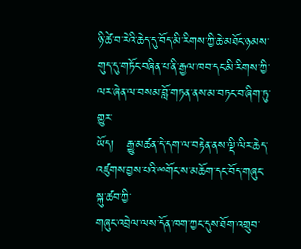ཉི་ཚེ་བ་རེའི་ཆེད་དུ་བོད་མི་རིགས་ཀྱི་ཆེ་མཐོང་ཉམས་
གུད་དུ་གཏོང་བཞིན་པ་ནི་རྒྱལ་ཁབ་དང་མི་རིགས་ཀྱི་ལར་ཞེན་ལ་བསམ་བློ་གཏན་ནས་མ་བཏང་བ་ཞིག་ཏུ་གྱུར་
ཡོད།   རྒྱུ་མཚན་དེ་དག་ལ་བརྟེན་ནས་ལྡི་ལིར་ཆེད་འཛུགས་བྱས་པའི་ྋགོང་ས་མཆོག་དང་བོད་གཞུང་སྐུ་ཚབ་ཀྱི་
གཞུང་འབྲེལ་ལས་དོན་ཁག་ཀྱང་དུས་ཐོག་འགྲུབ་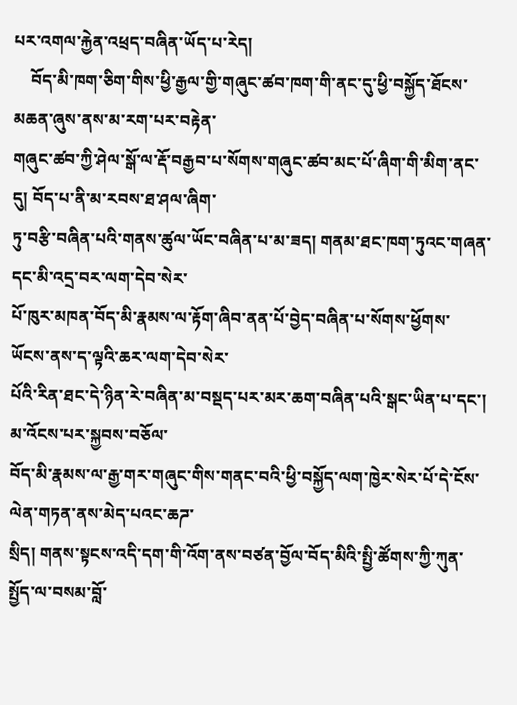པར་འགལ་རྐྱེན་འཕྲད་བཞིན་ཡོད་པ་རེད།
    བོད་མི་ཁག་ཅིག་གིས་ཕྱི་རྒྱལ་གྱི་གཞུང་ཚབ་ཁག་གི་ནང་དུ་ཕྱི་བསྐྱོད་ཐོངས་མཆན་ཞུས་ནས་མ་རག་པར་བརྟེན་
གཞུང་ཚབ་ཀྱི་ཤེལ་སྒོ་ལ་རྡོ་བརྒྱབ་པ་སོགས་གཞུང་ཚབ་མང་པོ་ཞིག་གི་མིག་ནང་དུ། བོད་པ་ནི་མ་རབས་ཐ་ཤལ་ཞིག་
ཏུ་བརྩི་བཞིན་པའི་གནས་ཚུལ་ཡོང་བཞིན་པ་མ་ཟད། གནམ་ཐང་ཁག་ཏུའང་གཞན་དང་མི་འདྲ་བར་ལག་དེབ་སེར་
པོ་ཁུར་མཁན་བོད་མི་རྣམས་ལ་རྟོག་ཞིབ་ནན་པོ་བྱེད་བཞིན་པ་སོགས་ཕྱོགས་ཡོངས་ནས་ད་ལྟའི་ཆར་ལག་དེབ་སེར་
པོའི་རིན་ཐང་དེ་ཉིན་རེ་བཞིན་མ་བསྡད་པར་མར་ཆག་བཞིན་པའི་སྒང་ཡིན་པ་དང་།  མ་འོངས་པར་སྐྱབས་བཅོལ་
བོད་མི་རྣམས་ལ་རྒྱ་གར་གཞུང་གིས་གནང་བའི་ཕྱི་བསྐྱོད་ལག་ཁྱེར་སེར་པོ་དེ་ངོས་ལེན་གཏན་ནས་མེད་པའང་ཆཌ་
སྲིད། གནས་སྟངས་འདི་དག་གི་འོག་ནས་བཙན་བྱོལ་བོད་མིའི་སྤྱི་ཚོགས་ཀྱི་ཀུན་སྤྱོད་ལ་བསམ་བློ་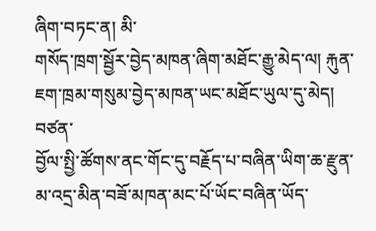ཞིག་བཏང་ན། མི་
གསོད་ཁྲག་སྦྱོར་བྱེད་མཁན་ཞིག་མཐོང་རྒྱུ་མེད་ལ། རྐུན་ཇག་ཁྲམ་གསུམ་བྱེད་མཁན་ཡང་མཐོང་ཡུལ་དུ་མེད། བཙན་
བྱོལ་སྤྱི་ཚོགས་ནང་གོང་དུ་བརྗོད་པ་བཞིན་ཡིག་ཆ་རྫུན་མ་འདྲ་མིན་བཟོ་མཁན་མང་པོ་ཡོང་བཞིན་ཡོད་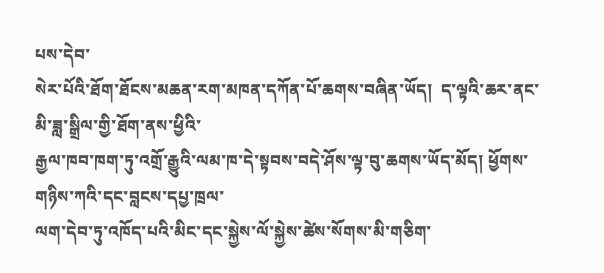པས་དེབ་
སེར་པོའི་ཐོག་ཐོངས་མཆན་རག་མཁན་དཀོན་པོ་ཆགས་བཞིན་ཡོད།  ད་ལྟའི་ཆར་ནང་མི་ཟླ་སྒྲིལ་གྱི་ཐོག་ནས་ཕྱིའི་
རྒྱལ་ཁབ་ཁག་ཏུ་འགྲོ་རྒྱུའི་ལམ་ཁ་དེ་སྟབས་བདེ་ཤོས་ལྟ་བུ་ཆགས་ཡོད་མོད། ཕྱོགས་གཉིས་ཀའི་དང་བླངས་དཔྱ་ཁྲལ་
ལག་དེབ་ཏུ་འཁོད་པའི་མིང་དང་སྐྱེས་ལོ་སྐྱེས་ཚེས་སོགས་མི་གཅིག་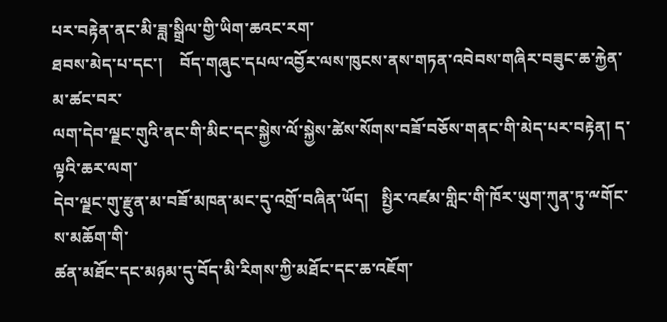པར་བརྟེན་ནང་མི་ཟླ་སྒྲིལ་གྱི་ཡིག་ཆའང་རག་
ཐབས་མེད་པ་དང་།    བོད་གཞུང་དཔལ་འབྱོར་ལས་ཁུངས་ནས་གཏན་འབེབས་གཞིར་བཟུང་ཆ་རྐྱེན་མ་ཚང་བར་
ལག་དེབ་ལྗང་གུའི་ནང་གི་མིང་དང་སྐྱེས་ལོ་སྐྱེས་ཚེས་སོགས་བཟོ་བཅོས་གནང་གི་མེད་པར་བརྟེན། ད་ལྟའི་ཆར་ལག་
དེབ་ལྗང་གུ་རྫུན་མ་བཟོ་མཁན་མང་དུ་འགྲོ་བཞིན་ཡོད།   སྤྱིར་འཛམ་གླིང་གི་ཁོར་ཡུག་ཀུན་ཏུ་ྋགོང་ས་མཆོག་གི་
ཚན་མཐོང་དང་མཉམ་དུ་བོད་མི་རིགས་ཀྱི་མཐོང་དང་ཆ་འཇོག་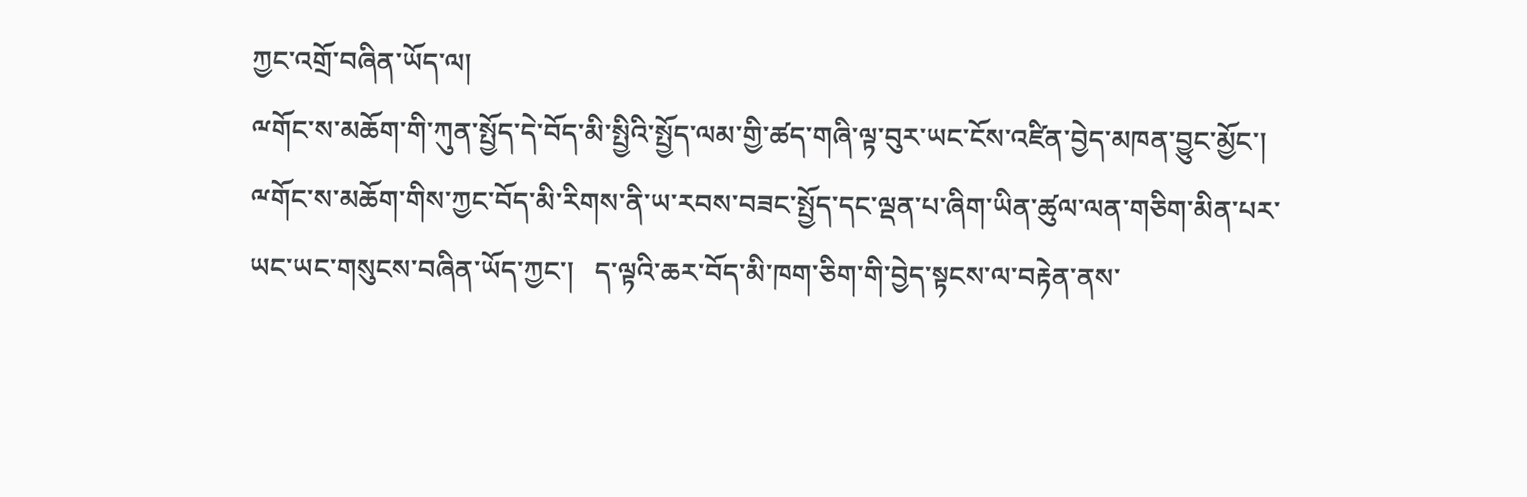ཀྱང་འགྲོ་བཞིན་ཡོད་ལ།
ྋགོང་ས་མཆོག་གི་ཀུན་སྤྱོད་དེ་བོད་མི་སྤྱིའི་སྤྱོད་ལམ་གྱི་ཚད་གཞི་ལྟ་བུར་ཡང་ངོས་འཛིན་བྱེད་མཁན་བྱུང་མྱོང་།
ྋགོང་ས་མཆོག་གིས་ཀྱང་བོད་མི་རིགས་ནི་ཡ་རབས་བཟང་སྤྱོད་དང་ལྡན་པ་ཞིག་ཡིན་ཚུལ་ལན་གཅིག་མིན་པར་
ཡང་ཡང་གསུངས་བཞིན་ཡོད་ཀྱང་།   ད་ལྟའི་ཆར་བོད་མི་ཁག་ཅིག་གི་བྱེད་སྟངས་ལ་བརྟེན་ནས་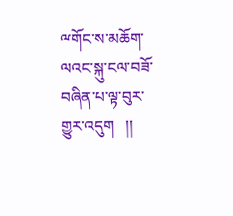ྋགོང་ས་མཆོག་
ལའང་སྐུ་ངལ་བཟོ་བཞིན་པ་ལྟ་བུར་གྱུར་འདུག   །།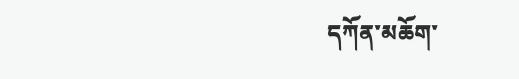དཀོན་མཆོག་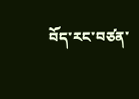བོད་རང་བཙན་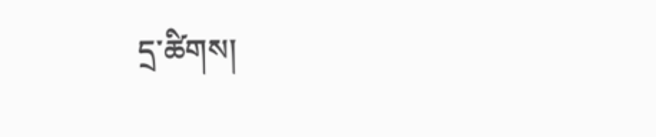དྲ་ཚིགས།